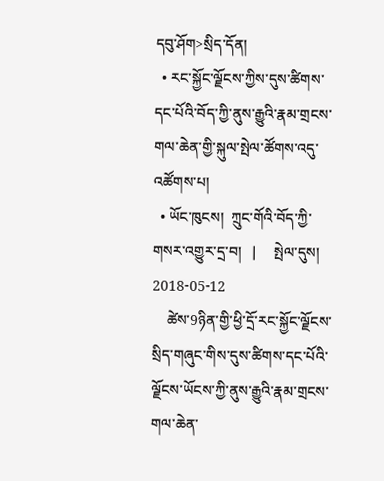དབུ་ཤོག>སྲིད་དོན།
  • རང་སྐྱོང་ལྗོངས་ཀྱིས་དུས་ཚིགས་དང་པོའི་བོད་ཀྱི་ནུས་རྒྱུའི་རྣམ་གྲངས་གལ་ཆེན་གྱི་སྐུལ་སྤེལ་ཚོགས་འདུ་འཚོགས་པ།
  • ཡོང་ཁུངས།  ཀྲུང་གོའི་བོད་ཀྱི་གསར་འགྱུར་དྲ་བ།   |     སྤེལ་དུས།  2018-05-12
    ཚེས་9ཉིན་གྱི་ཕྱི་དྲོ་རང་སྐྱོང་ལྗོངས་སྲིད་གཞུང་གིས་དུས་ཚིགས་དང་པོའི་ལྗོངས་ཡོངས་ཀྱི་ནུས་རྒྱུའི་རྣམ་གྲངས་གལ་ཆེན་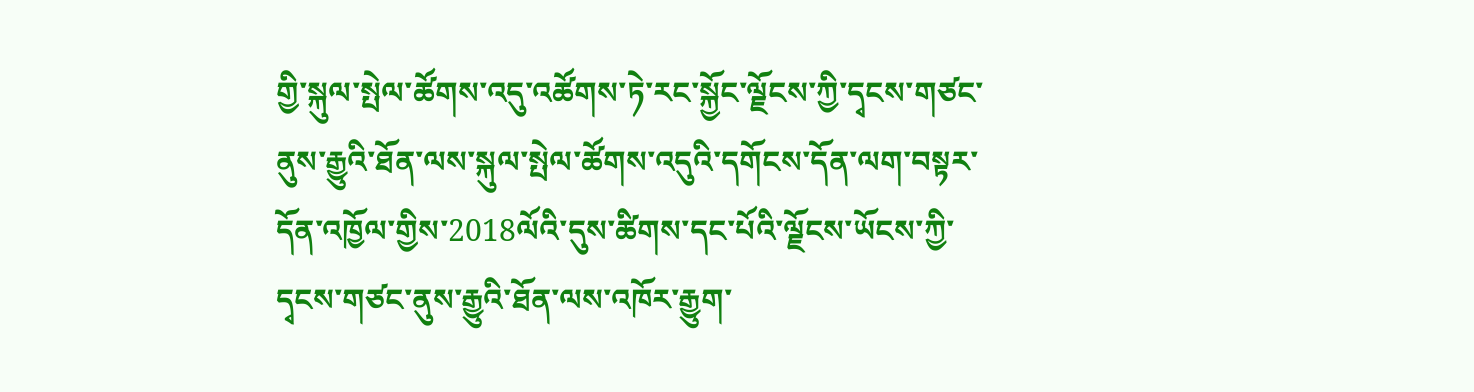གྱི་སྐུལ་སྤེལ་ཚོགས་འདུ་འཚོགས་ཏེ་རང་སྐྱོང་ལྗོངས་ཀྱི་དྭངས་གཙང་ནུས་རྒྱུའི་ཐོན་ལས་སྐུལ་སྤེལ་ཚོགས་འདུའི་དགོངས་དོན་ལག་བསྟར་དོན་འཁྱོལ་གྱིས་2018ལོའི་དུས་ཚིགས་དང་པོའི་ལྗོངས་ཡོངས་ཀྱི་དྭངས་གཙང་ནུས་རྒྱུའི་ཐོན་ལས་འཁོར་རྒྱུག་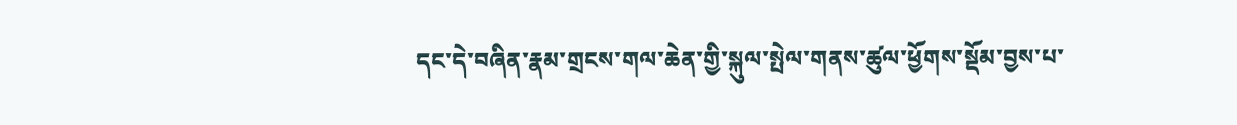དང་དེ་བཞིན་རྣམ་གྲངས་གལ་ཆེན་གྱི་སྐུལ་སྤེལ་གནས་ཚུལ་ཕྱོགས་སྡོམ་བྱས་པ་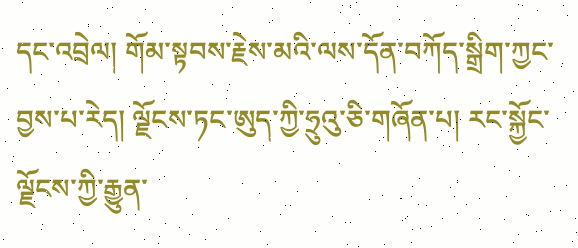དང་འབྲེལ། གོམ་སྟབས་རྗེས་མའི་ལས་དོན་བཀོད་སྒྲིག་ཀྱང་བྱས་པ་རེད། ལྗོངས་ཏང་ཨུད་ཀྱི་ཧྲུའུ་ཅི་གཞོན་པ། རང་སྐྱོང་ལྗོངས་ཀྱི་རྒྱུན་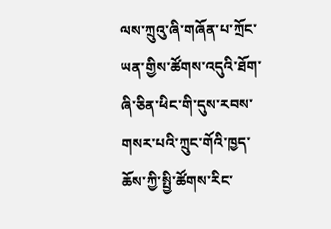ལས་ཀྲུའུ་ཞི་གཞོན་པ་ཀྲོང་ཡན་གྱིས་ཚོགས་འདུའི་ཐོག་ཞི་ཅིན་ཕིང་གི་དུས་རབས་གསར་པའི་ཀྲུང་གོའི་ཁྱད་ཆོས་ཀྱི་སྤྱི་ཚོགས་རིང་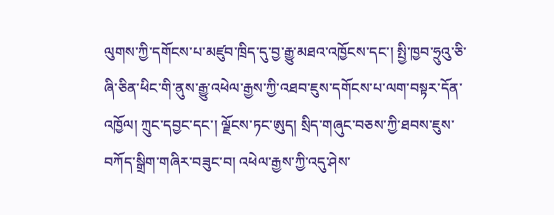ལུགས་ཀྱི་དགོངས་པ་མཛུབ་ཁྲིད་དུ་བྱ་རྒྱུ་མཐའ་འཁྱོངས་དང་། སྤྱི་ཁྱབ་ཧྲུའུ་ཅི་ཞི་ཅིན་ཕིང་གི་ནུས་རྒྱུ་འཕེལ་རྒྱས་ཀྱི་འཐབ་ཇུས་དགོངས་པ་ལག་བསྟར་དོན་འཁྱོལ། ཀྲུང་དབྱང་དང་། ལྗོངས་ཏང་ཨུད། སྲིད་གཞུང་བཅས་ཀྱི་ཐབས་ཇུས་བཀོད་སྒྲིག་གཞིར་བཟུང་བ། འཕེལ་རྒྱས་ཀྱི་འདུ་ཤེས་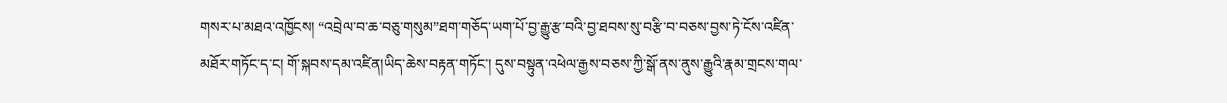གསར་པ་མཐའ་འཁྱོངས། “འབྲེལ་བ་ཆ་བཅུ་གསུམ”ཐག་གཅོད་ཡག་པོ་བྱ་རྒྱུ་རྩ་བའི་བྱ་ཐབས་སུ་བརྩི་བ་བཅས་བྱས་ཏེ་ངོས་འཛིན་མཐོར་གཏོང་ད་ང། གོ་སྐབས་དམ་འཛིན།ཡིད་ཆེས་བརྟན་གཏོང་། དུས་བསྟུན་འཕེལ་རྒྱས་བཅས་ཀྱི་སྒོ་ནས་ནུས་རྒྱུའི་རྣམ་གྲངས་གལ་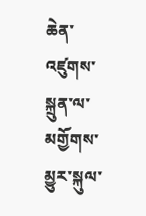ཆེན་འཛུགས་སྐྲུན་ལ་མགྱོགས་མྱུར་སྐུལ་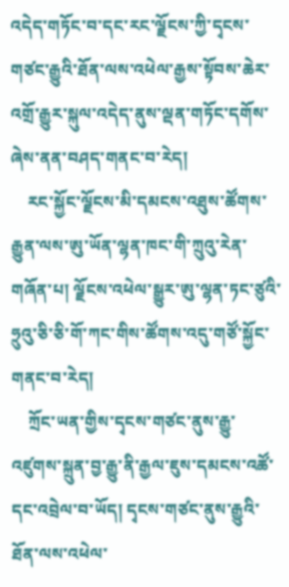འདེད་གཏོང་བ་དང་རང་ལྗོངས་ཀྱི་དྭངས་གཙང་རྒྱུའི་ཐོན་ལས་འཕེལ་རྒྱས་སྟོབས་ཆེར་འགྲོ་རྒྱུར་སྐུལ་འདེད་ནུས་ལྡན་གཏོང་དགོས་ཞེས་ནན་བཤད་གནང་བ་རེད།
    རང་སྐྱོང་ལྗོངས་མི་དམངས་འཐུས་ཚོགས་རྒྱུན་ལས་ཨུ་ཡོན་ལྷན་ཁང་གི་ཀྲུའུ་རེན་གཞོན་པ། ལྗོངས་འཕེལ་སྒྱུར་ཨུ་ལྷན་ཏང་ཙུའི་ཧྲུའུ་ཅི་ཅི་གོ་ཀང་གིས་ཚོགས་འདུ་གཙོ་སྐྱོང་གནང་བ་རེད།
    ཀྲོང་ཡན་གྱིས་དྭངས་གཙང་ནུས་རྒྱུ་འཛུགས་སྐྲུན་བྱ་རྒྱུ་ནི་རྒྱལ་ཇུས་དམངས་འཚོ་དང་འབྲེལ་བ་ཡོད། དྭངས་གཙང་ནུས་རྒྱུའི་ཐོན་ལས་འཕེལ་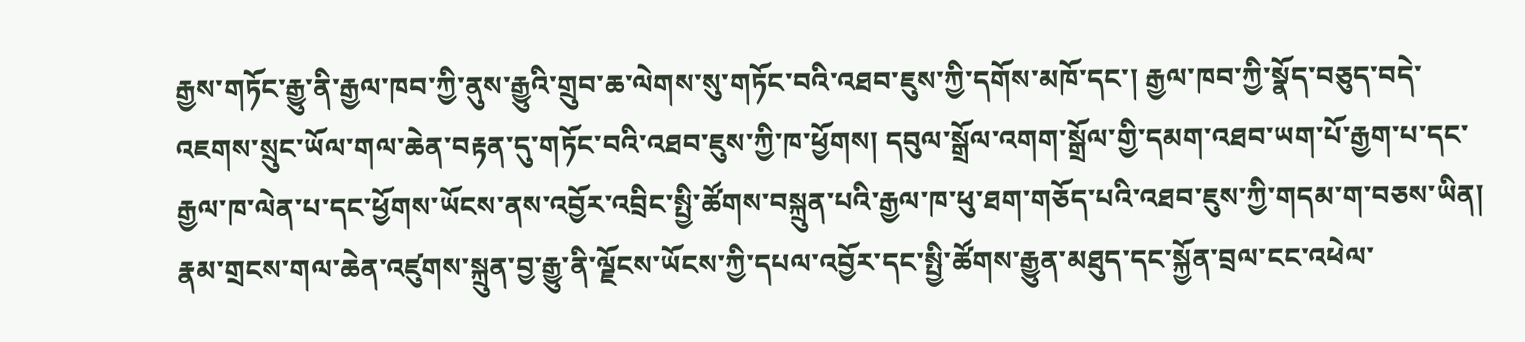རྒྱས་གཏོང་རྒྱུ་ནི་རྒྱལ་ཁབ་ཀྱི་ནུས་རྒྱུའི་གྲུབ་ཆ་ལེགས་སུ་གཏོང་བའི་འཐབ་ཇུས་ཀྱི་དགོས་མཁོ་དང་། རྒྱལ་ཁབ་ཀྱི་སྣོད་བཅུད་བདེ་འཇགས་སྲུང་ཡོལ་གལ་ཆེན་བརྟན་དུ་གཏོང་བའི་འཐབ་ཇུས་ཀྱི་ཁ་ཕྱོགས། དབུལ་སྒྲོལ་འགག་སྒྲོལ་གྱི་དམག་འཐབ་ཡག་པོ་རྒྱག་པ་དང་རྒྱལ་ཁ་ལེན་པ་དང་ཕྱོགས་ཡོངས་ནས་འབྱོར་འབྲིང་སྤྱི་ཚོགས་བསྐྲུན་པའི་རྒྱལ་ཁ་ཕུ་ཐག་གཅོད་པའི་འཐབ་ཇུས་ཀྱི་གདམ་ག་བཅས་ཡིན། རྣམ་གྲངས་གལ་ཆེན་འཛུགས་སྐྲུན་བྱ་རྒྱུ་ནི་ལྗོངས་ཡོངས་ཀྱི་དཔལ་འབྱོར་དང་སྤྱི་ཚོགས་རྒྱུན་མཐུད་དང་སྐྱོན་བྲལ་ངང་འཕེལ་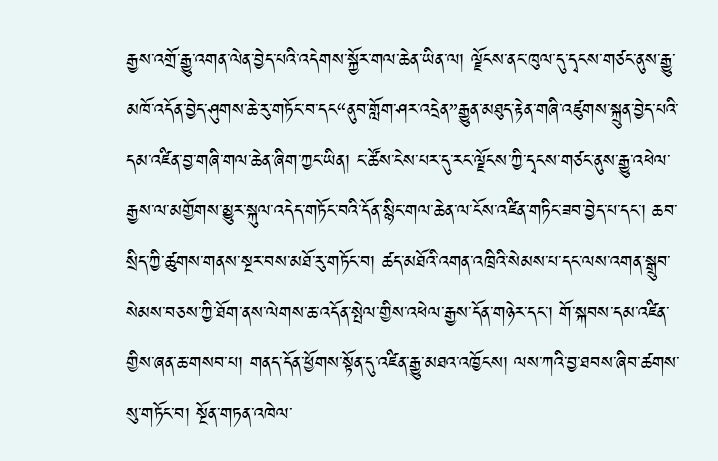རྒྱས་འགྲོ་རྒྱུ་འགན་ལེན་བྱེད་པའི་འདེགས་སྐྱོར་གལ་ཆེན་ཡིན་ལ། ལྗོངས་ནང་ཁུལ་དུ་དྭངས་གཙང་ནུས་རྒྱུ་མཁོ་འདོན་བྱེད་ཤུགས་ཆེ་རུ་གཏོང་བ་དང“ནུབ་གློག་ཤར་འདྲེན”རྒྱུན་མཐུད་རྟེན་གཞི་འཛུགས་སྐྲུན་བྱེད་པའི་དམ་འཛིན་བྱ་གཞི་གལ་ཆེན་ཞིག་ཀྱང་ཡིན། ང་ཚོས་ངེས་པར་དུ་རང་ལྗོངས་ཀྱི་དྭངས་གཙང་ནུས་རྒྱུ་འཕེལ་རྒྱས་ལ་མགྱོགས་མྱུར་སྐུལ་འདེད་གཏོང་བའི་དོན་སྙིང་གལ་ཆེན་ལ་ངོས་འཛིན་གཏིང་ཟབ་བྱེད་པ་དང་། ཆབ་སྲིད་ཀྱི་ཚུགས་གནས་སྔར་བས་མཐོ་རུ་གཏོང་བ། ཚད་མཐོའི་འགན་འཁྲིའི་སེམས་པ་དང་ལས་འགན་སྒྲུབ་སེམས་བཅས་ཀྱི་ཐོག་ནས་ལེགས་ཆ་འདོན་སྤེལ་གྱིས་འཕེལ་རྒྱས་དོན་གཉེར་དང་། གོ་སྐབས་དམ་འཛིན་གྱིས་ཞན་ཆ་གསབ་པ། གནད་དོན་ཕྱོགས་སྟོན་དུ་འཛིན་རྒྱུ་མཐའ་འཁྱོངས། ལས་ཀའི་བྱ་ཐབས་ཞིབ་ཚགས་སུ་གཏོང་བ། སྔོན་གཏན་འཁེལ་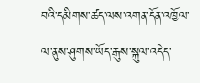བའི་དམིགས་ཚད་ལས་འགན་དོན་འཁྱོལ་ལ་ནུས་ཤུགས་ཡོད་རྒུས་སྐུལ་འདེད་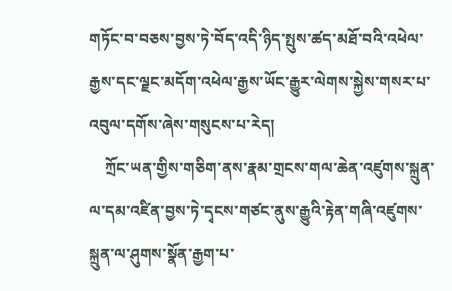གཏོང་བ་བཅས་བྱས་ཏེ་བོད་འདི་ཉིད་སྤུས་ཚད་མཐོ་བའི་འཕེལ་རྒྱས་དང་ལྗང་མདོག་འཕེལ་རྒྱས་ཡོང་རྒྱུར་ལེགས་སྐྱེས་གསར་པ་འབུལ་དགོས་ཞེས་གསུངས་པ་རེད།
    ཀྲོང་ཡན་གྱིས་གཅིག་ནས་རྣམ་གྲངས་གལ་ཆེན་འཛུགས་སྐྲུན་ལ་དམ་འཛིན་བྱས་ཏེ་དྭངས་གཙང་ནུས་རྒྱུའི་རྟེན་གཞི་འཛུགས་སྐྲུན་ལ་ཤུགས་སྣོན་རྒྱག་པ་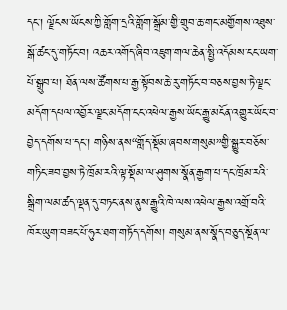དང་། ལྗོངས་ཡོངས་ཀྱི་གློག་དྲའི་གློག་སྒྲོམ་གྱི་གྲུབ་ཆ་གང་མགྱོགས་འཐུས་སྒོ་ཚང་དུ་གཏོང་བ། འཆར་འགོད་ཞིབ་འཇུག་གལ་ཆེན་སྤྱི་འདོམས་ངང་ཡག་པོ་སྒྲུབ་པ། ཐོན་ལས་ཚོགས་པ་རྒྱ་སྟོབས་ཆེ་རུ་གཏོང་བ་བཅས་བྱས་ཏེ་ལྗང་མདོག་དཔལ་འབྱོར་ལྗང་མདོག་ངང་འཕེལ་རྒྱས་ཡོང་རྒྱུ་མངོན་འགྱུར་ཡོང་བ་བྱེད་དགོས་པ་དང་། གཉིས་ནས“གློད་སྡོམ་ཞབས་གསུམ”གྱི་སྒྱུར་བཅོས་གཏིང་ཟབ་བྱས་ཏེ་ཁྲོམ་རའི་ལྟ་སྡོམ་ལ་ཤུགས་སྣོན་རྒྱག་པ་དང་ཁྲོམ་རའི་སྒྲིག་ལམ་ཚད་ལྡན་དུ་བཏང་ནས་ནུས་རྒྱུའི་ཁེ་ལས་འཕེལ་རྒྱས་འགྲོ་བའི་ཁོར་ཡུག་བཟང་པོ་ཧུར་ཐག་གཏོད་དགོས། གསུམ་ནས་སྣོད་བཅུད་སྔོན་ལ་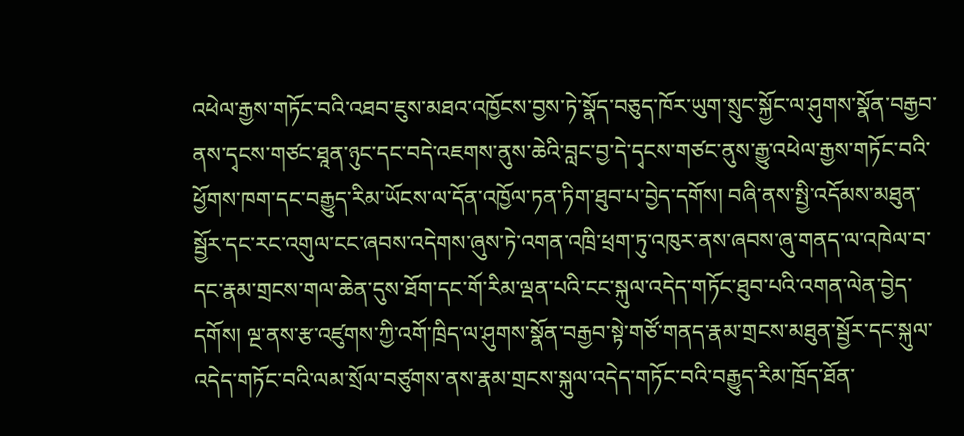འཕེལ་རྒྱས་གཏོང་བའི་འཐབ་ཇུས་མཐའ་འཁྱོངས་བྱས་ཏེ་སྣོད་བཅུད་ཁོར་ཡུག་སྲུང་སྐྱོང་ལ་ཤུགས་སྣོན་བརྒྱབ་ནས་དྭངས་གཙང་ཐཱན་ཉུང་དང་བདེ་འཇགས་ནུས་ཆེའི་བླང་བྱ་དེ་དྭངས་གཙང་ནུས་རྒྱུ་འཕེལ་རྒྱས་གཏོང་བའི་ཕྱོགས་ཁག་དང་བརྒྱུད་རིམ་ཡོངས་ལ་དོན་འཁྱོལ་ཏན་ཏིག་ཐུབ་པ་བྱེད་དགོས། བཞི་ནས་སྤྱི་འདོམས་མཐུན་སྦྱོར་དང་རང་འགུལ་ངང་ཞབས་འདེགས་ཞུས་ཏེ་འགན་འཁྲི་ཕྲག་ཏུ་འཁུར་ནས་ཞབས་ཞུ་གནད་ལ་འཁེལ་བ་དང་རྣམ་གྲངས་གལ་ཆེན་དུས་ཐོག་དང་གོ་རིམ་ལྡན་པའི་ངང་སྐུལ་འདེད་གཏོང་ཐུབ་པའི་འགན་ལེན་བྱེད་དགོས། ལྔ་ནས་རྩ་འཛུགས་ཀྱི་འགོ་ཁྲིད་ལ་ཤུགས་སྣོན་བརྒྱབ་སྟེ་གཙོ་གནད་རྣམ་གྲངས་མཐུན་སྦྱོར་དང་སྐུལ་འདེད་གཏོང་བའི་ལམ་སྲོལ་བཙུགས་ནས་རྣམ་གྲངས་སྐུལ་འདེད་གཏོང་བའི་བརྒྱུད་རིམ་ཁྲོད་ཐོན་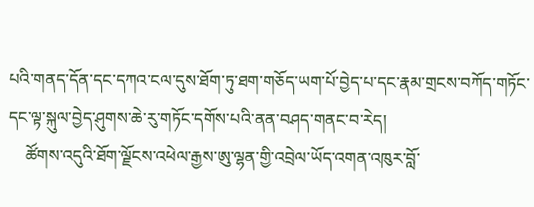པའི་གནད་དོན་དང་དཀའ་ངལ་དུས་ཐོག་ཏུ་ཐག་གཅོད་ཡག་པོ་བྱེད་པ་དང་རྣམ་གྲངས་བཀོད་གཏོང་དང་ལྟ་སྐུལ་བྱེད་ཤུགས་ཆེ་རུ་གཏོང་དགོས་པའི་ནན་བཤད་གནང་བ་རེད།
    ཚོགས་འདུའི་ཐོག་ལྗོངས་འཕེལ་རྒྱས་ཨུ་ལྷན་གྱི་འབྲེལ་ཡོད་འགན་འཁུར་བློ་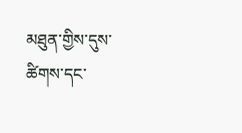མཐུན་གྱིས་དུས་ཚིགས་དང་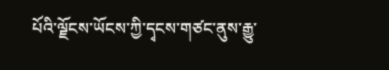པོའི་ལྗོངས་ཡོངས་ཀྱི་དྭངས་གཙང་ནུས་རྒྱུ་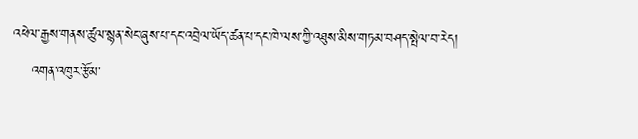འཕེལ་རྒྱས་གནས་ཚུལ་སྙན་སེང་ཞུས་པ་དང་འབྲེལ་ཡོད་ཚན་པ་དང་ཁེ་ལས་ཀྱི་འཐུས་མིས་གཏམ་བཤད་སྤེལ་བ་རེད།
    འགན་འཁུར་རྩོམ་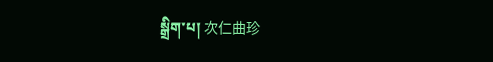སྒྲིག་པ། 次仁曲珍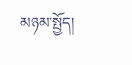མཉམ་སྤྱོད།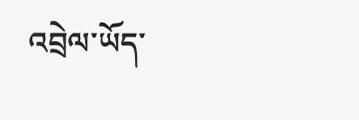འབྲེལ་ཡོད་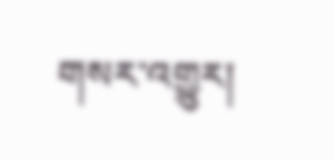གསར་འགྱུར།